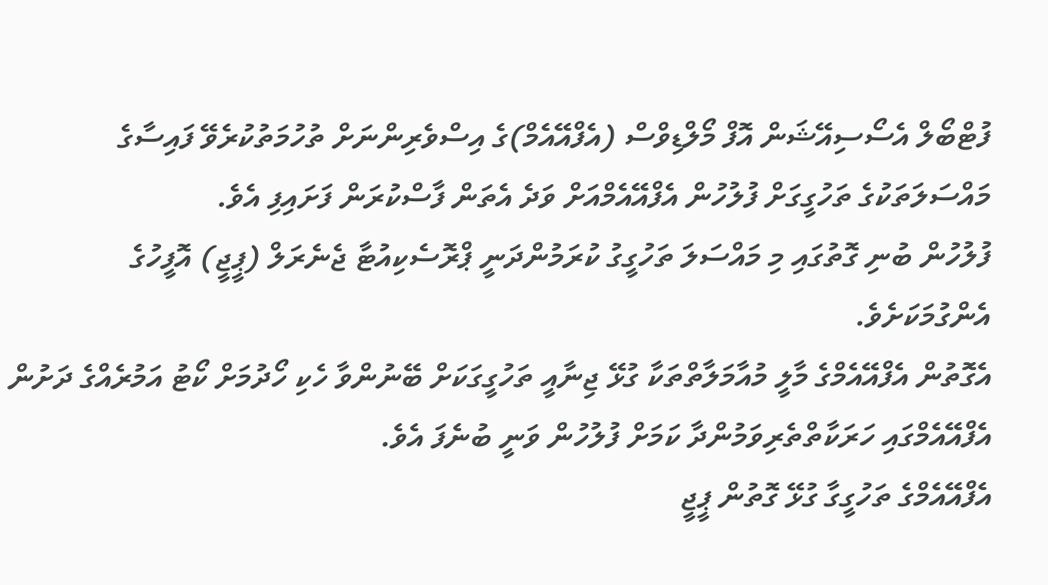ފުޓްބޯލް އެސޯސިއޭޝަން އޮފް މޯލްޑިވްސް (އެފްއޭއެމް)ގެ އިސްވެރިންނަށް ތުހުމަތުކުރެވޭ ފައިސާގެ މައްސަލަތަކުގެ ތަހުގީގަށް ފުލުހުން އެފްއޭއެމްއަށް ވަދެ އެތަން ފާސްކުރަން ފަށައިފި އެވެ.
ފުލުހުން ބުނި ގޮތުގައި މި މައްސަލަ ތަހުގީގު ކުރަމުންދަނީ ޕްރޮސެކިއުޓާ ޖެނެރަލް (ޕީޖީ) އޮފީހުގެ އެންގުމަކަށެވެ.
އެގޮތުން އެފްއޭއެމްގެ މާލީ މުއާމަލާތްތަކާ ގުޅޭ ޖިނާއީ ތަހުގީގަކަށް ބޭނުންވާ ހެކި ހޯދުމަށް ކޯޓު އަމުރެއްގެ ދަށުން އެފްއޭއެމްގައި ހަރަކާތްތެރިވަމުންދާ ކަމަށް ފުލުހުން ވަނީ ބުނެފަ އެވެ.
އެފްއޭއެމްގެ ތަހުގީގާ ގުޅޭ ގޮތުން ޕީޖީ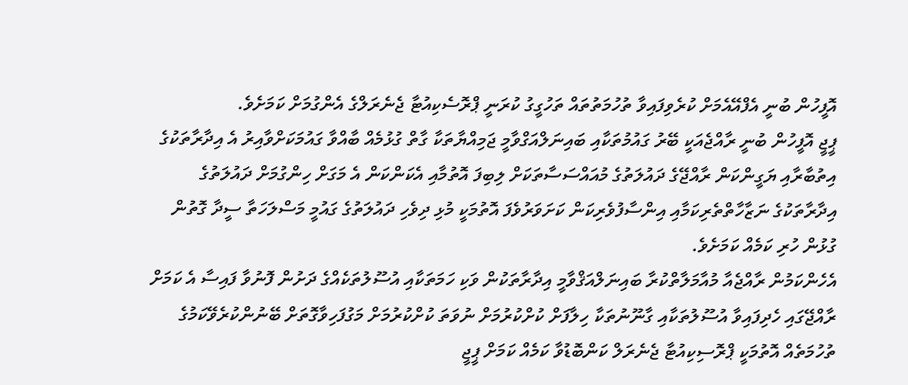އޮފީހުން ބުނީ އެފްއޭއެމަށް ކުރެވިފައިވާ ތުހުމަތުތައް ތަހުގީގު ކުރަނީ ޕްރޮސެކިއުޓާ ޖެނެރަލްގެ އެންގުމަށް ކަމަށެވެ.
ޕީޖީ އޮފީހުން ބުނީ ރާއްޖެއަކީ ބޭރު ގައުމުތަކާއި ބައިނަލްއަގްވާމީ ޖަމިއްޔާތަކާ ގާތް ގުޅުމެއް ބާއްވާ ގައުމަކަށްވާއިރު އެ އިދާރާތަކުގެ އިތުބާރާއި ޔަގީންކަން ރާއްޖޭގެ ދައުލަތުގެ މުއައްސަސާތަކަށް ލިބިފަ އޮތުމާއި އެކަންކަން އެ މަގަށް ހިންގުމަށް ދައުލަތުގެ އިދާރާތަކުގެ ނަޒާހާތްތެރިކަމާއި އިންސާފުވެރިކަން ކަށަވަރުވެފަ އޮތުމަކީ މުޅި ދިވެހި ދައުލަތުގެ ގައުމީ މަސްލަހަތާ ސީދާ ގޮތުން ގުޅުން ހުރި ކަމެއް ކަމަށެވެ.
އެހެންކަމުން ރާއްޖެއާ މުއާމަލާތްކުރާ ބައިނަލްއަޤްވާމީ އިދާރާތަކުން ވަކި ހަމަތަކާއި އުސޫލުތަކެއްގެ ދަށުން ފޮނުވާ ފައިސާ އެ ކަމަށް ރާއްޖޭގައި ހެދިފައިވާ އުސޫލުތަކާއި ގާނޫނުތަކާ ހިލާފަށް ކުށްކުރުމަށް ނުވަތަ ކުށްކުރުމަށް މަގުފަހިވާގޮތަށް ބޭނުންކުރެވޭކަމުގެ ތުހުމަތެއް އޮތުމަކީ ޕްރޮސިކިއުޓާ ޖެނެރަލް ކަންބޮޑުވާ ކަމެއް ކަމަށް ޕީޖީ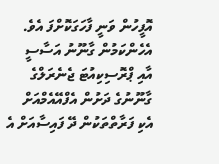އޮފީހުން ވަނީ ފާހަގަކޮށްފަ އެވެ.
އެހެންކަމުން ގާނޫނު އަސާސީ އާއި ޕްރޮސިކިއުޓަ ޖެނެރަލްގެ ގާނޫނުގެ ދަށުން އެފްއޭއެމްއަށް އެކި ފަރާތްތަކުން ދޭ ފައިސާއަށް އެ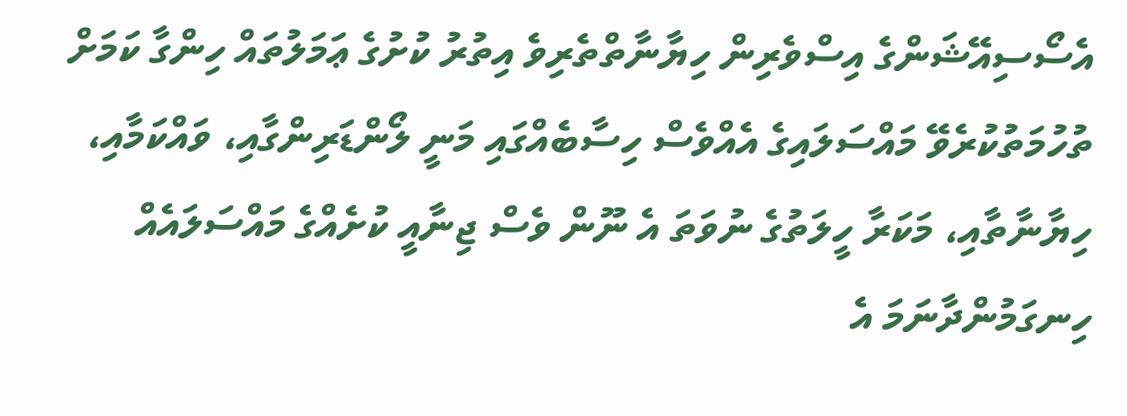އެސޯސިއޭޝަންގެ އިސްވެރިން ހިޔާނާތްތެރިވެ އިތުރު ކުށުގެ ޢަމަލުތައް ހިންގާ ކަމަށް ތުހުމަތުކުރެވޭ މައްސަލައިގެ އެއްވެސް ހިސާބެއްގައި މަނީ ލޯންޑަރިންގާއި، ވައްކަމާއި، ހިޔާނާތާއި، މަކަރާ ހީލަތުގެ ނުވަތަ އެ ނޫން ވެސް ޖިނާއީ ކުށެއްގެ މައްސަލައެއް ހިނގަމުންދާނަމަ އެ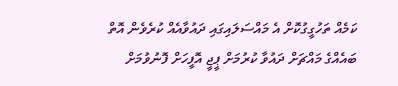ކަމެއް ތަހުގީގުކޮށް އެ މައްސަލައިގައި ދައުވާއެއް ކުރެވެން އޮތް ބައެއްގެ މައްޗަށް ދައުވާ ކުރުމަށް ޕީޖީ އޮފީހަށް ފޮނުވުމަށް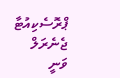ޕްރޮސެކިއުޓާ ޖެނެރަލް ވަނީ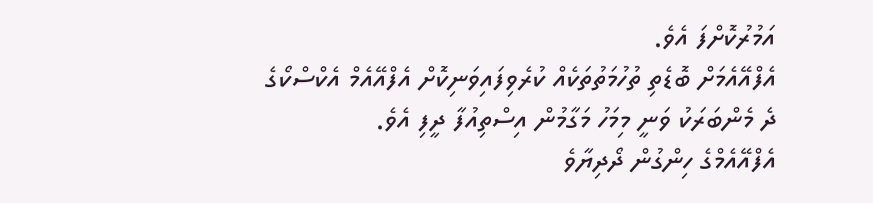އަމުރުކޮށްފަ އެވެ.
އެފްއޭއެމަށް ބޮޑެތި ތުހުމަތުތަކެއް ކުރެވިފައިވަނިކޮށް އެފްއޭއެމް އެކްސްކޯގެ ދެ މެންބަރަކު ވަނީ މިމަހު މަގާމުން އިސްތިއުފާ ދީފި އެވެ.
އެފްއޭއެމްގެ ހިންގުން ދޯދިޔާވެ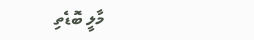މާލީ ބޮޑެތި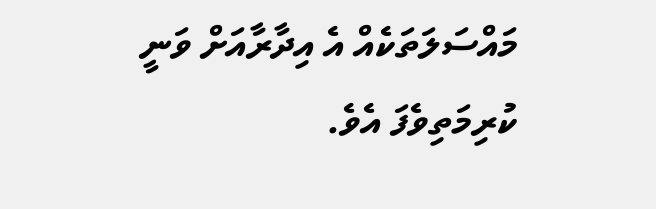މައްސަލަތަކެއް އެ އިދާރާއަށް ވަނީ ކުރިމަތިވެފަ އެވެ.